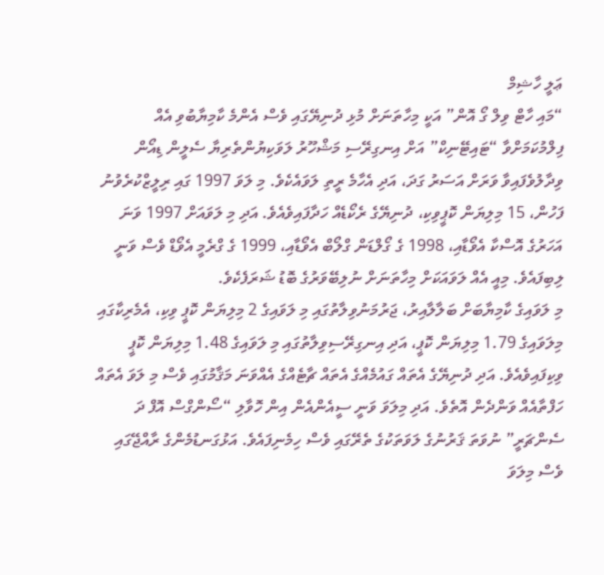ޢަލީ ހާޝިމް
“މައި ހާޓް ވިލް ގޯ އޮން” އަކީ މިހާތަނަށް މުޅި ދުނިޔޭގައި ވެސް އެންމެ ކާމިޔާބުވި އެއް ފިލްމުކަމަށްވާ “ޓައިޓޭނިކް” އަށް އިނގިރޭސި މަޝްހޫރު ލަވަކިޔުންތެރިޔާ ސެލީން ޑިއޯން ވިދާލުވެފައިވާ ވަރަށް އަސަރު ގަދަ، އަދި އެހާމެ ރީތި ލަވައެކެވެ. މި ލަވަ 1997 ގައި ރިލީޒްކުރެވުނު ފަހުން، 15 މިލިޔަން ކޮޕީވިކި، ދުނިޔޭގެ ރެކޯޑެއް ހަދާފައިވެއެވެ. އަދި މި ލަވައަށް 1997 ވަނަ އަހަރުގެ އޮސްކާ އެވޯޑާއި، 1998 ގެ ގޯލްޑަން ގްލޯބް އެވޯޑާއި، 1999 ގެ ގްރެމީ އެވޯޑް ވެސް ވަނީ ލިބިފައެވެ. މިއީ އެއް ލަވައަކަށް މިހާތަނަށް ނުލިބޭވަރުގެ ބޮޑު ޝަރަފެކެވެ.
މި ލަވައިގެ ކާމިޔާބަށް ބަލާލާއިރު، ޖަރުމަނުވިލާތުގައި މި ލަވައިގެ 2 މިލިޔަން ކޮޕީ ވިކި، އެމެރިކާގައި މިލަވައިގެ 1.79 މިލިޔަން ކޮޕީ، އަދި އިނގިރޭސިވިލާތުގައި މި ލަވައިގެ 1.48 މިލިޔަން ކޮޕީ ވިކިފައިވެއެވެ. އަދި ދުނިޔޭގެ އެތައް ގައުމެއްގެ އެތައް ޗާޓެއްގެ އެއްވަނަ މަޤާމުގައި ވެސް މި ލަވަ އެތައް ހަފްތާއެއް ވަންދެން އޮތެވެ. އަދި މިލަވަ ވަނީ ސީއެންއެން އިން ހޮވާލި “ސޯންގްސް އޮފް ދަ ސެންޗަރީ” ނުވަތަ ޤަރުނުގެ ލަވަތަކުގެ ތެރޭގައި ވެސް ހިމެނިފައެވެ. އަޅުގަނޑުމެންގެ ރާއްޖޭގައި ވެސް މިލަވަ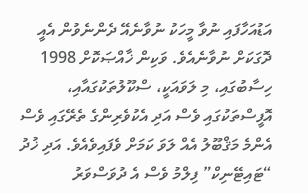އަޑުއަހާފައި ނުވާ މީހަކު ނުވާނެއޭ ދެންނެވުން އެއީ ދޮގަކަށް ނުވާނެއެވެ. ވަކިން ޚާއްޞަކޮށް 1998 ހިސާބުގައި، މި ލަވައަކީ، ސްކޫލުތަކުގައާއި، އޮފީސްތަކުގައި ވެސް އަދި އެކުވެރިންގެ ތެރޭގައި ވެސް އެންމެ މަޤްބޫލު އެއް ލަވަ ކަމަށް ވެފައިވެއެވެ. އަދި ޚުދު “ޓައިޓޭނިކް” ފިލްމު ވެސް އެ ދުވަސްވަރު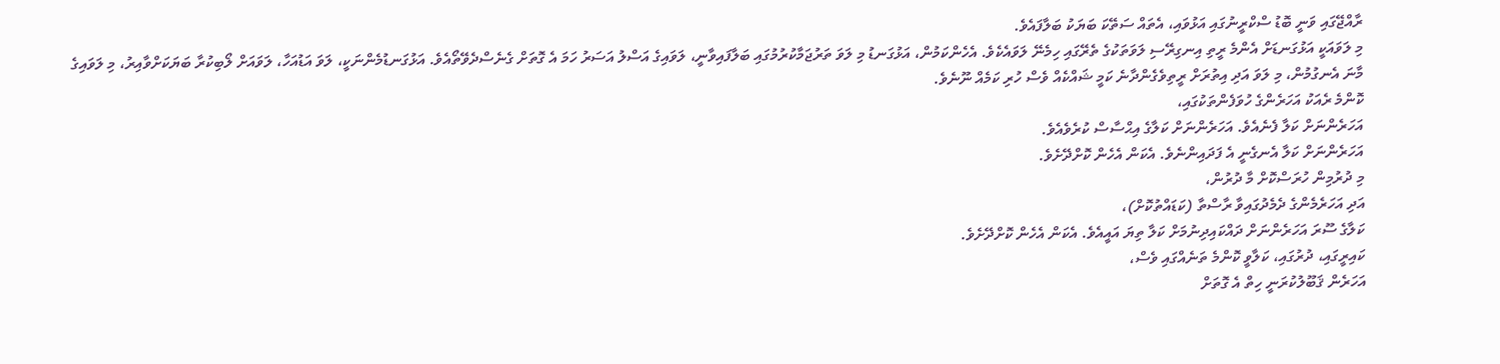ރާއްޖޭގައި ވަނީ ބޮޑު ސްކްރީނުގައި އަޅުވައި، އެތައް ސަތޭކަ ބަޔަކު ބަލާފައެވެ.
މި ލަވައަކީ އަޅުގަނޑަށް އެންމެ ރީތި އިނގިރޭސި ލަވަތަކުގެ ތެރޭގައި ހިމެނޭ ލަވައެކެވެ. އެހެންކަމުން، އަޅުގަނޑު މި ލަވަ ތަރުޖަމާކުރުމުގައި ބަލާފައިވާނީ، ލަވައިގެ އަސްލު އަސަރު ހަމަ އެ ގޮތަށް ގެނެސްދެވޭތޯއެވެ. އަޅުގަނޑުމެންނަކީ، ލަވަ އަޑުއަހާ، ލަވައަށް ލޯބިކުރާ ބަޔަކަށްވާއިރު، މި ލަވައިގެ މާނަ އެނގުމުން، މި ލަވަ އަދި އިތުރަށް ރީތިވެގެންދާނެ ކަމީ ޝައްކެއް ވެސް ހުރި ކަމެއް ނޫނެވެ.
ކޮންމެ ރެއަކު އަހަރެންގެ ހުވަފެންތަކުގައި،
އަހަރެންނަށް ކަލާ ފެނެއެވެ. އަހަރެންނަށް ކަލާގެ އިޙްސާސް ކުރެވެއެވެ.
އަހަރެންނަށް ކަލާ އެނގެނީ އެ ފަދައިންނެވެ. އެކަން އެހެން ކޮށްދޭށެވެ.
މި ދުރުމިން ހުރަސްކޮށް މާ ދުރުން،
އަދި އަހަރެމެންގެ ދެމެދުގައިވާ ރާސްތާ (ކަޑައްތުކޮށް)،
ކަލާގެ ސޫރަ އަހަރެންނަށް ދައްކައިދިނުމަށް ކަލާ ތިޔަ އައީއެވެ. އެކަން އެހެން ކޮށްދޭށެވެ.
ކައިރީގައި، ދުރުގައި، ކަލާވީ ކޮންމެ ތަނެއްގައި ވެސް،
އަހަރެން ޤަބޫލުކުރަނީ ހިތް އެ ގޮތަށް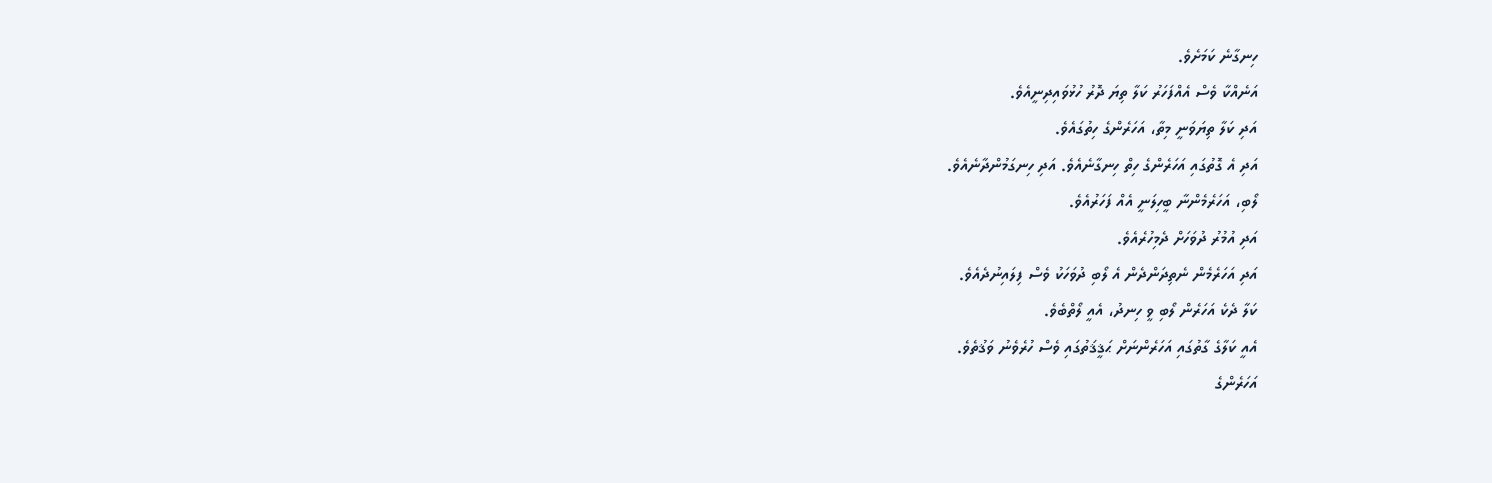ހިނގާނެ ކަމަށެވެ.
އަނެއްކާ ވެސް އެއްފަހަރު ކަލާ ތިޔަ ދޮރު ހުޅުވައިދިނީއެވެ.
އަދި ކަލާ ތިޔަވަނީ މިތާ، އަހަރެންގެ ހިތުގައެވެ.
އަދި އެ ގޮތުގައި އަހަރެންގެ ހިތް ހިނގާނެއެވެ. އަދި ހިނގަމުންދާނެއެވެ.
ލޯބި، އަހަރެމެންނާ ބީހިލަނީ އެއް ފަހަރުއެވެ.
އަދި އުމުރު ދުވަހަށް ދެމިހުރެއެވެ.
އަދި އަހަރެމެން ނެތިދަންދެން އެ ލޯބި ދުވަހަކު ވެސް ފިލައިނުދެއެވެ.
ކަލާ ދެކެ އަހަރެން ލޯބި ވީ ހިނދު، އެއީ ލޯތްބެވެ.
އެއީ ކަލާގެ ގާތުގައި އަހަރެންނަށް ޙަޤީޤަތުގައި ވެސް ހުރެވެނު ވަޤުތެވެ.
އަހަރެންގެ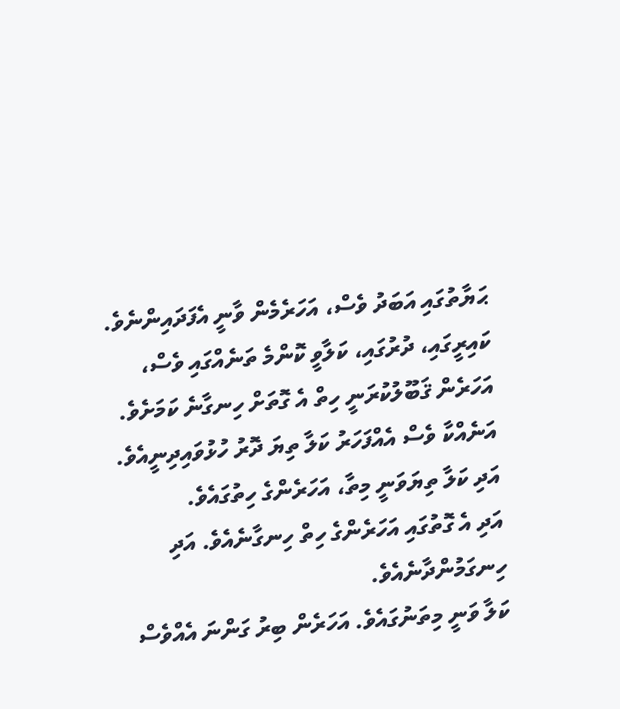ޙަޔާތުގައި އަބަދު ވެސް، އަހަރެމެން ވާނީ އެފަދައިންނެވެ.
ކައިރީގައި، ދުރުގައި، ކަލާވީ ކޮންމެ ތަނެއްގައި ވެސް،
އަހަރެން ޤަބޫލުކުރަނީ ހިތް އެ ގޮތަށް ހިނގާނެ ކަމަށެވެ.
އަނެއްކާ ވެސް އެއްފަހަރު ކަލާ ތިޔަ ދޮރު ހުޅުވައިދިނީއެވެ.
އަދި ކަލާ ތިޔަވަނީ މިތާ، އަހަރެންގެ ހިތުގައެވެ.
އަދި އެ ގޮތުގައި އަހަރެންގެ ހިތް ހިނގާނެއެވެ. އަދި ހިނގަމުންދާނެއެވެ.
ކަލާ ވަނީ މިތަނުގައެވެ. އަހަރެން ބިރު ގަންނަ އެއްވެސް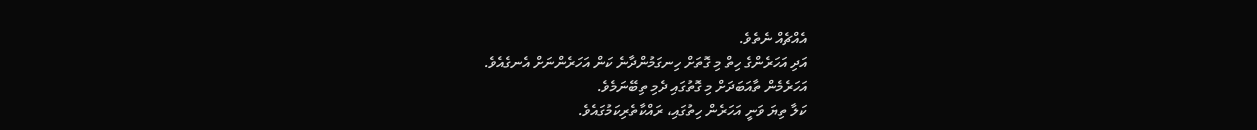އެއްޗެއް ނެތެވެ.
އަދި އަހަރެންގެ ހިތް މި ގޮތަށް ހިނގަމުންދާނެ ކަން އަހަރެންނަށް އެނގެއެވެ.
އަހަރެމެން ތާއަބަދަށް މި ގޮތުގައި ދެމި ތިބޭނަމެވެ.
ކަލާ ތިޔަ ވަނީ އަހަރެން ހިތުގައި، ރައްކާތެރިކަމުގައެވެ.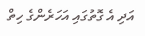އަދި އެ ގޮތުގައި އަހަރެންގެ ހިތް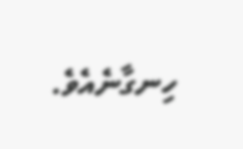ހިނގާނެއެވެ.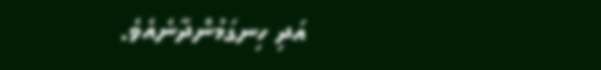އަދި ހިނގަމުންދާނެއެވެ.